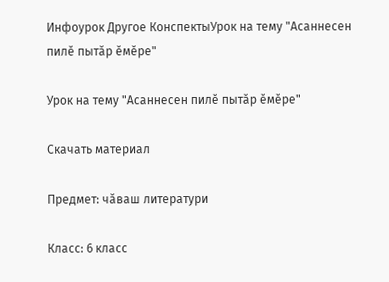Инфоурок Другое КонспектыУрок на тему "Асаннесен пилĕ пытăр ĕмĕре"

Урок на тему "Асаннесен пилĕ пытăр ĕмĕре"

Скачать материал

Предмет: чăваш литератури

Класс: 6 класс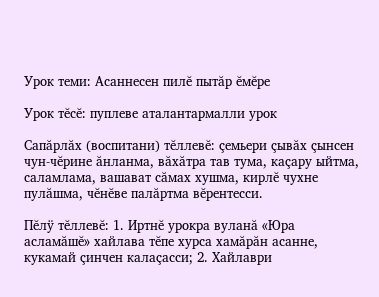Урок теми: Асаннесен пилĕ пытăр ĕмĕре

Урок тĕсĕ: пуплеве аталантармалли урок

Сапăрлăх (воспитани) тĕллевĕ: çемьери çывăх çынсен чун-чĕрине ăнланма, вăхăтра тав тума, каçару ыйтма, саламлама, вашават сăмах хушма, кирлĕ чухне пулăшма, чĕнĕве палăртма вĕрентесси.

Пĕлÿ тĕллевĕ: 1. Иртнĕ урокра вуланă «Юра асламăшĕ» хайлава тĕпе хурса хамăрăн асанне, кукамай çинчен калаçасси; 2. Хайлаври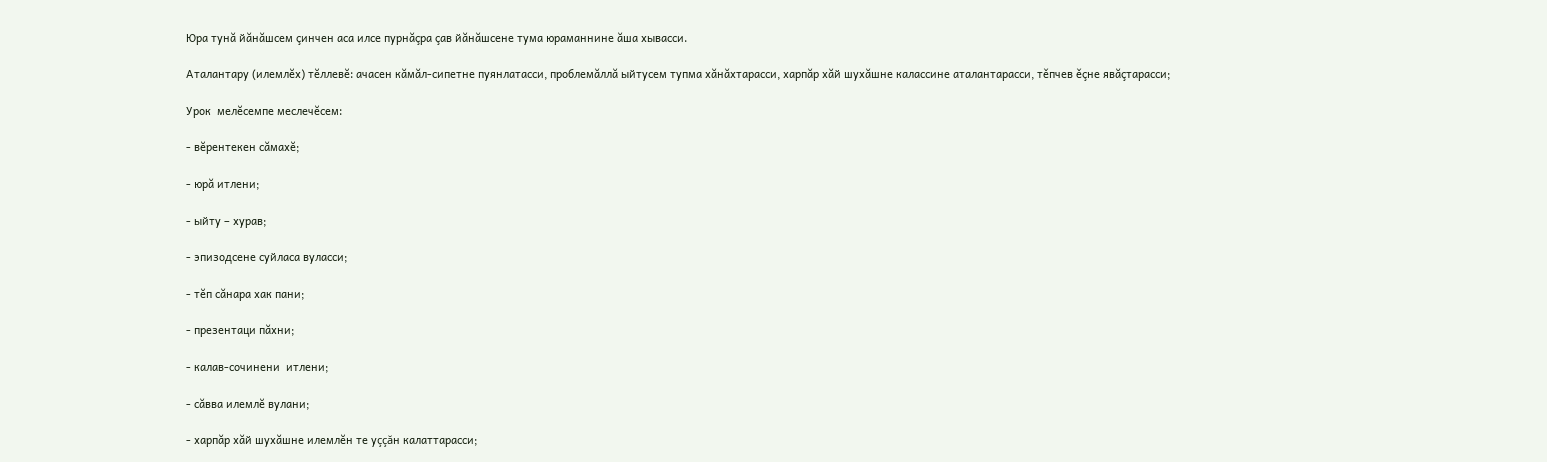Юра тунă йăнăшсем çинчен аса илсе пурнăçра çав йăнăшсене тума юраманнине ăша хывасси.

Аталантару (илемлĕх) тĕллевĕ: ачасен кăмăл-сипетне пуянлатасси, проблемăллă ыйтусем тупма хăнăхтарасси, харпăр хăй шухăшне калассине аталантарасси, тěпчев ěçне явăçтарасси;

Урок  мелĕсемпе меслечĕсем:

- вĕрентекен сăмахĕ;

- юрă итлени;

- ыйту – хурав;

- эпизодсене суйласа вуласси;

- тĕп сăнара хак пани;

- презентаци пăхни;

- калав-сочинени  итлени;

- сăвва илемлĕ вулани;

- харпăр хăй шухăшне илемлĕн те уççăн калаттарасси;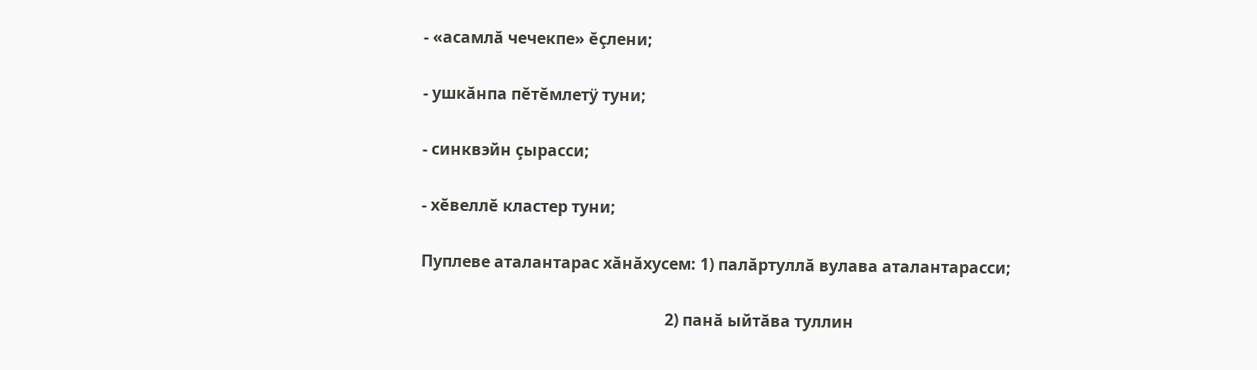- «асамлă чечекпе» ĕçлени;

- ушкăнпа пĕтĕмлетÿ туни;

- синквэйн çырасси;

- хĕвеллĕ кластер туни;

Пуплеве аталантарас хăнăхусем: 1) палăртуллă вулава аталантарасси;

                                                             2) панă ыйтăва туллин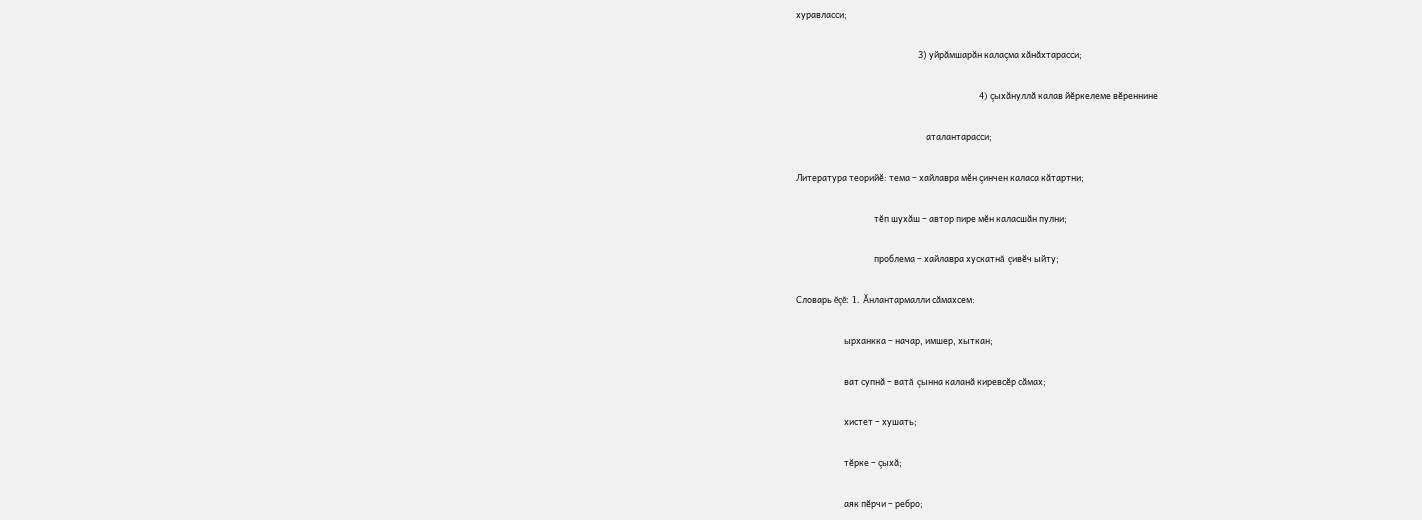хуравласси;

                                                             3) уйрăмшарăн калаçма хăнăхтарасси;

                                                             4) çыхăнуллă калав йĕркелеме вĕреннине

                                                                 аталантарасси;

Литература теорийĕ: тема – хайлавра мĕн çинчен каласа кăтартни;

                                       тĕп шухăш – автор пире мĕн каласшăн пулни;

                                       проблема – хайлавра хускатнă çивĕч ыйту;

Словарь ĕçĕ: 1. Ăнлантармалли сăмахсем:

                        ырханкка – начар, имшер, хыткан;

                        ват супнă – ватă çынна каланă киревсĕр сăмах;

                        хистет – хушать;

                        тĕрке – çыхă;

                        аяк пĕрчи – ребро;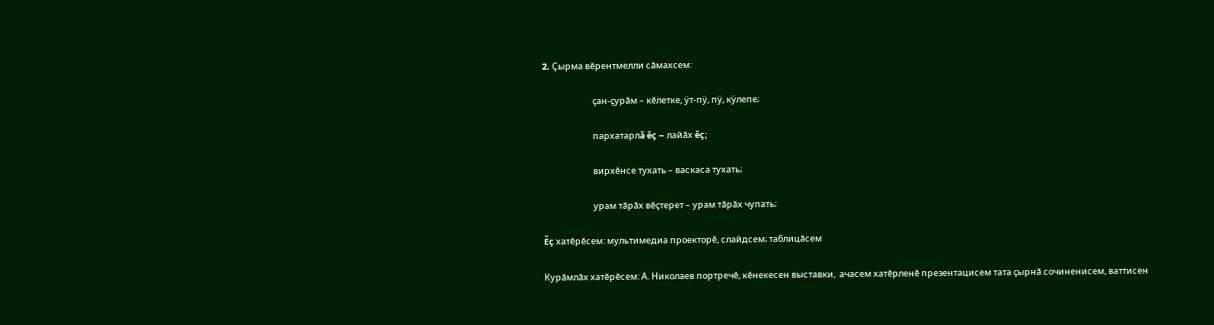2. Çырма вĕрентмелли сăмахсем:

                         çан-çурăм – кĕлетке, ÿт-пÿ, пÿ, кÿлепе;

                         пархатарлă ĕç – лайăх ĕç;

                         вирхĕнсе тухать – васкаса тухать;

                         урам тăрăх вĕçтерет – урам тăрăх чупать;

Ĕç хатĕрĕсем: мультимедиа проекторĕ, слайдсем; таблицăсем

Курăмлăх хатĕрĕсем: А. Николаев портречĕ, кĕнекесен выставки,  ачасем хатĕрленĕ презентацисем тата çырнă сочиненисем, ваттисен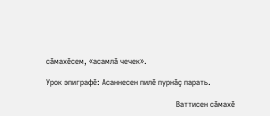сăмахĕсем, «асамлă чечек».

Урок эпиграфĕ: Асаннесен пилĕ пурнăç парать.

                                                                 Ваттисен сăмахĕ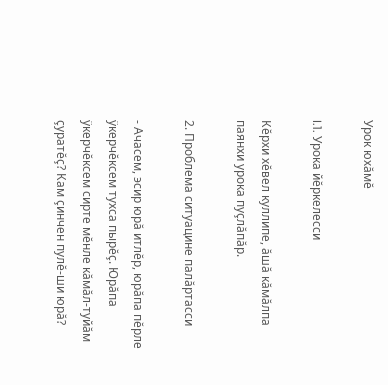Урок юхăмĕ

I.1. Урока йĕркелесси

Кĕрхи хĕвел куллипе, ăшă кăмăлпа паянхи урока пуçлăпăр.

2. Проблема ситуацине палăртасси

- Ачасем, эсир юрă итлĕр, юрăпа пĕрле ÿкерчĕксем тухса пырĕç. Юрăпа ÿкерчĕксем сирте мĕнле кăмăл-туйăм çуратĕç? Кам çинчен пулĕ-ши юрă?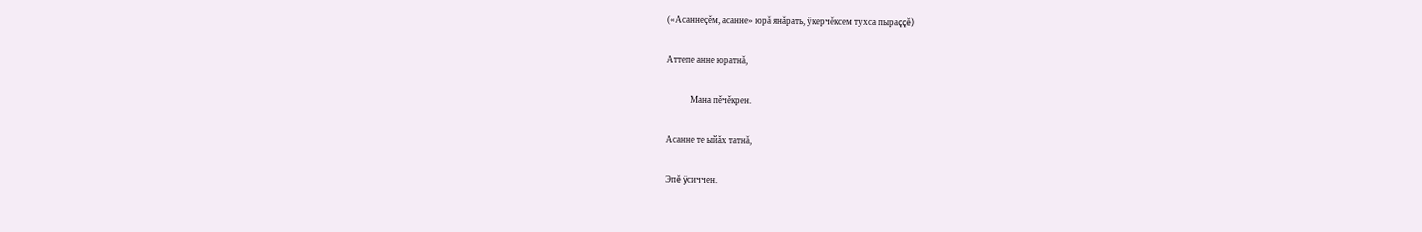(«Асаннеçĕм, асанне» юрă янăрать, ÿкерчĕксем тухса пыраççĕ)

Аттепе анне юратнă,

            Мана пěчěкрен.

Асанне те ыйăх татнă,

Эпě ÿсиччен.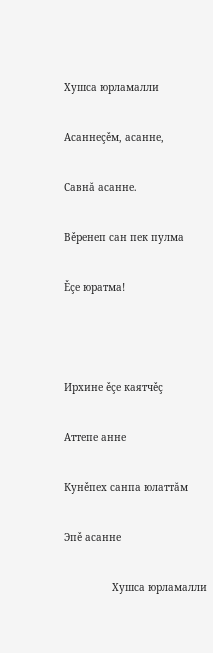Хушса юрламалли

Асаннеçěм, асанне,

Савнă асанне.

Вěренеп сан пек пулма

Ěçе юратма!



Ирхине ěçе каятчěç

Аттепе анне

Кунěпех санпа юлаттăм

Эпě асанне

                Хушса юрламалли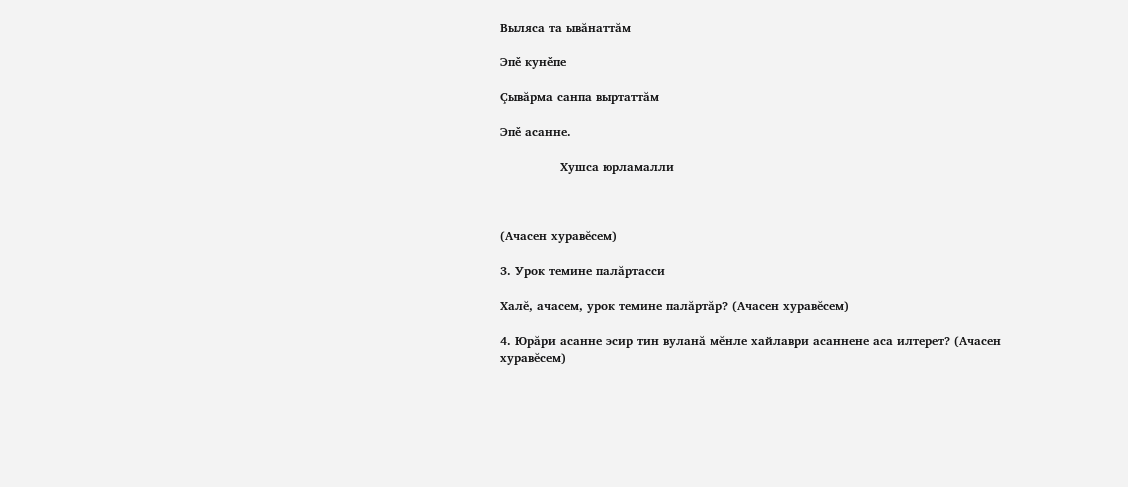Выляса та ывăнаттăм

Эпě кунěпе

Çывăрма санпа выртаттăм

Эпě асанне.

               Хушса юрламалли



(Ачасен хуравĕсем)

3. Урок темине палăртасси

Халĕ, ачасем, урок темине палăртăр? (Ачасен хуравĕсем)

4. Юрăри асанне эсир тин вуланă мĕнле хайлаври асаннене аса илтерет? (Ачасен хуравĕсем)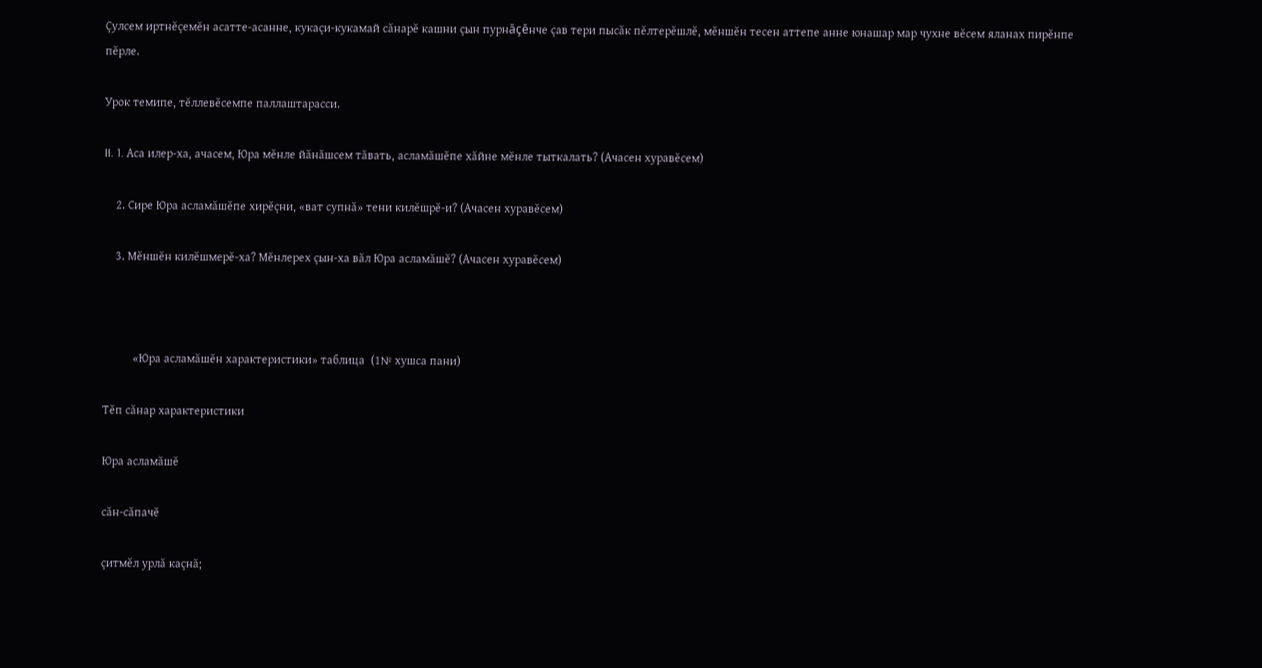Çулсем иртнĕçемĕн асатте-асанне, кукаçи-кукамай сăнарĕ кашни çын пурнăçĕнче çав тери пысăк пĕлтерĕшлĕ, мĕншĕн тесен аттепе анне юнашар мар чухне вĕсем яланах пирĕнпе пĕрле.

Урок темипе, тĕллевĕсемпе паллаштарасси.

II. 1. Аса илер-ха, ачасем, Юра мĕнле йăнăшсем тăвать, асламăшĕпе хăйне мĕнле тыткалать? (Ачасен хуравĕсем)

    2. Сире Юра асламăшĕпе хирĕçни, «ват супнă» тени килĕшрĕ-и? (Ачасен хуравĕсем)

    3. Мĕншĕн килĕшмерĕ-ха? Мĕнлерех çын-ха вăл Юра асламăшĕ? (Ачасен хуравĕсем)



          «Юра асламăшĕн характеристики» таблица  (1№ хушса пани)

Тĕп сăнар характеристики

Юра асламăшĕ

сăн-сăпачĕ

çитмĕл урлă каçнă;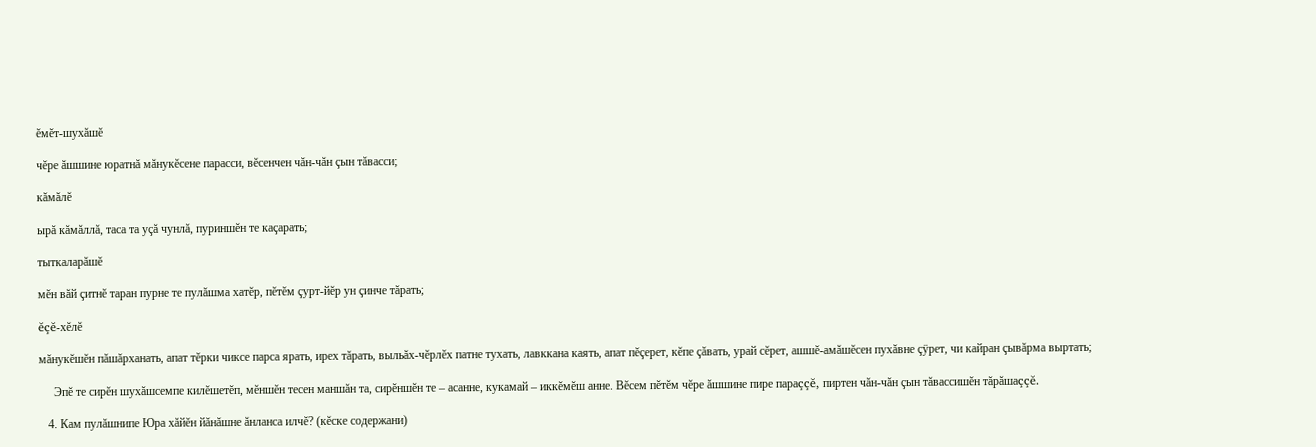ĕмĕт-шухăшĕ

чĕре ăшшине юратнă мăнукĕсене парасси, вĕсенчен чăн-чăн çын тăвасси;

кăмăлĕ

ырă кăмăллă, таса та уçă чунлă, пуриншĕн те каçарать;

тыткаларăшĕ

мĕн вăй çитнĕ таран пурне те пулăшма хатĕр, пĕтĕм çурт-йĕр ун çинче тăрать;

ĕçĕ-хĕлĕ

мăнукĕшĕн пăшăрханать, апат тĕрки чиксе парса ярать, ирех тăрать, выльăх-чĕрлĕх патне тухать, лавккана каять, апат пĕçерет, кĕпе çăвать, урай сĕрет, ашшĕ-амăшĕсен пухăвне çÿрет, чи кайран çывăрма выртать;

     Эпĕ те сирĕн шухăшсемпе килĕшетĕп, мĕншĕн тесен маншăн та, сирĕншĕн те – асанне, кукамай – иккĕмĕш анне. Вĕсем пĕтĕм чĕре ăшшине пире параççĕ, пиртен чăн-чăн çын тăвассишĕн тăрăшаççĕ.

   4. Кам пулăшнипе Юра хăйĕн йăнăшне ăнланса илчĕ? (кĕске содержани)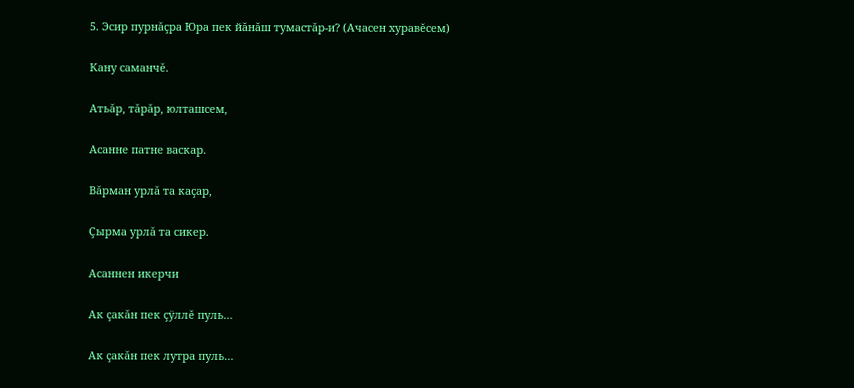5. Эсир пурнăçра Юра пек йăнăш тумастăр-и? (Ачасен хуравĕсем)

Кану саманчĕ.

Атьăр, тăрăр, юлташсем,

Асанне патне васкар.

Вăрман урлă та каçар,

Çырма урлă та сикер.

Асаннен икерчи

Ак çакăн пек çÿллĕ пуль…

Ак çакăн пек лутра пуль…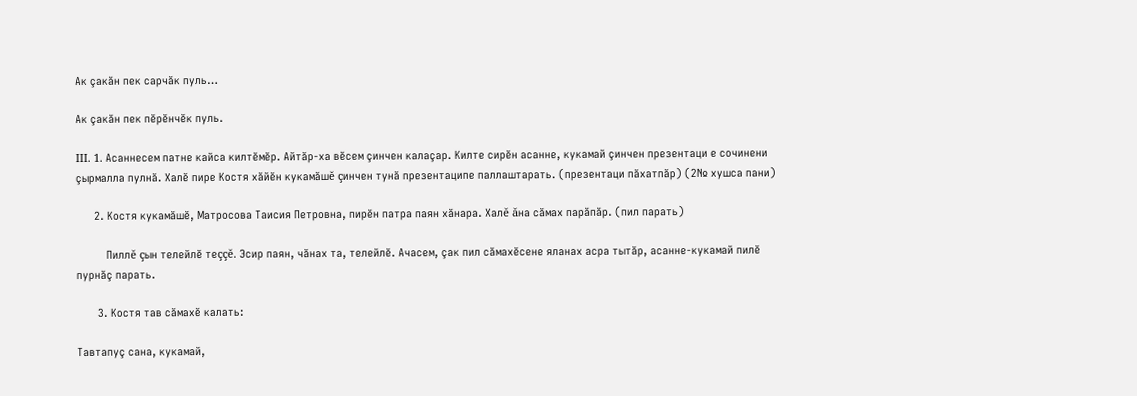Ак çакăн пек сарчăк пуль…

Ак çакăн пек пĕрĕнчĕк пуль.

III. 1. Асаннесем патне кайса килтĕмĕр. Айтăр-ха вĕсем çинчен калаçар. Килте сирĕн асанне, кукамай çинчен презентаци е сочинени çырмалла пулнă. Халĕ пире Костя хăйĕн кукамăшĕ çинчен тунă презентаципе паллаштарать. (презентаци пăхатпăр) (2№ хушса пани)

      2. Костя кукамăшĕ, Матросова Таисия Петровна, пирĕн патра паян хăнара. Халĕ ăна сăмах парăпăр. (пил парать)

          Пиллĕ çын телейлĕ теççĕ. Эсир паян, чăнах та, телейлĕ. Ачасем, çак пил сăмахĕсене яланах асра тытăр, асанне-кукамай пилĕ пурнăç парать.

       3. Костя тав сăмахĕ калать:

Тавтапуç сана, кукамай,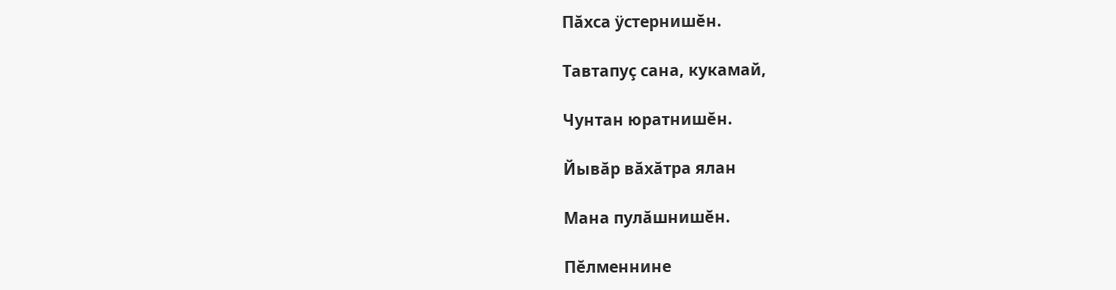Пăхса ÿстернишĕн.

Тавтапуç сана, кукамай,

Чунтан юратнишĕн.

Йывăр вăхăтра ялан

Мана пулăшнишĕн.

Пĕлменнине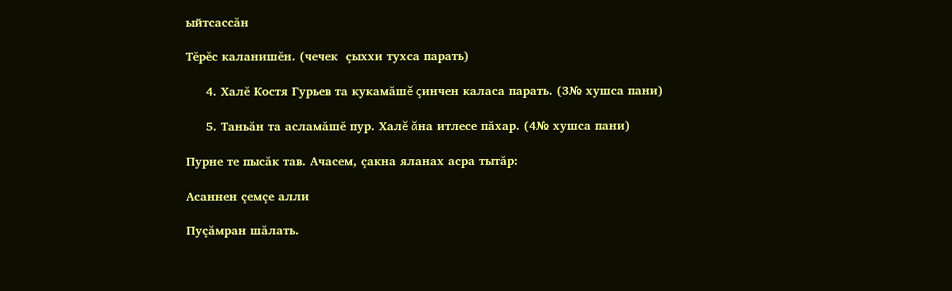ыйтсассăн

Тĕрĕс каланишĕн. (чечек  çыххи тухса парать)

     4. Халĕ Костя Гурьев та кукамăшĕ çинчен каласа парать. (3№ хушса пани)

     5. Таньăн та асламăшĕ пур. Халĕ ăна итлесе пăхар. (4№ хушса пани)

Пурне те пысăк тав. Ачасем, çакна яланах асра тытăр:

Асаннен çемçе алли

Пуçăмран шăлать.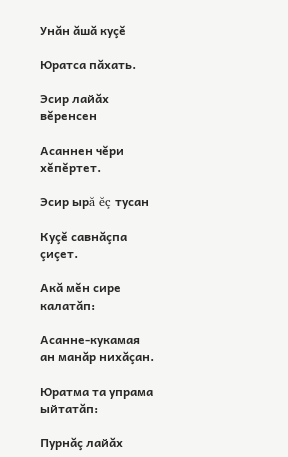Унăн ăшă куçĕ

Юратса пăхать.

Эсир лайăх вĕренсен

Асаннен чĕри хĕпĕртет.

Эсир ырă ĕç тусан

Куçĕ савнăçпа çиçет.

Акă мĕн сире калатăп:

Асанне-кукамая ан манăр нихăçан.

Юратма та упрама ыйтатăп:

Пурнăç лайăх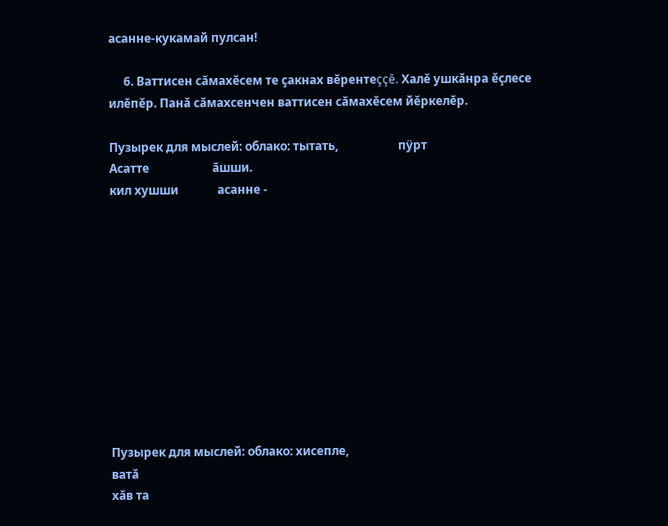асанне-кукамай пулсан!

     6. Ваттисен сăмахĕсем те çакнах вĕрентеççĕ. Халĕ ушкăнра ĕçлесе илĕпĕр. Панă сăмахсенчен ваттисен сăмахĕсем йĕркелĕр.

Пузырек для мыслей: облако: тытать,                    пÿрт
Асатте                     ăшши.
кил хушши             асанне -











Пузырек для мыслей: облако: хисепле,
ватă
хăв та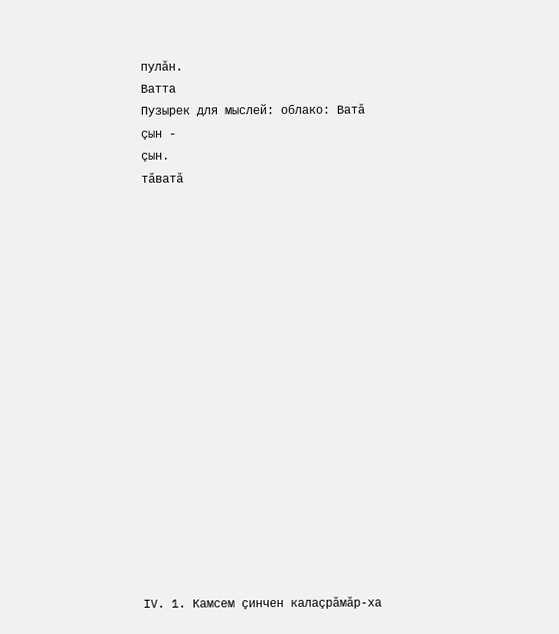пулăн.
Ватта
Пузырек для мыслей: облако: Ватă
çын -
çын.
тăватă


















IV. 1. Камсем çинчен калаçрăмăр-ха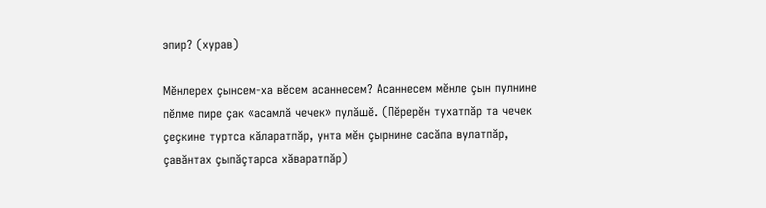эпир? (хурав)

Мĕнлерех çынсем-ха вĕсем асаннесем? Асаннесем мĕнле çын пулнине пĕлме пире çак «асамлă чечек» пулăшĕ. (Пĕрерĕн тухатпăр та чечек çеçкине туртса кăларатпăр, унта мĕн çырнине сасăпа вулатпăр, çавăнтах çыпăçтарса хăваратпăр)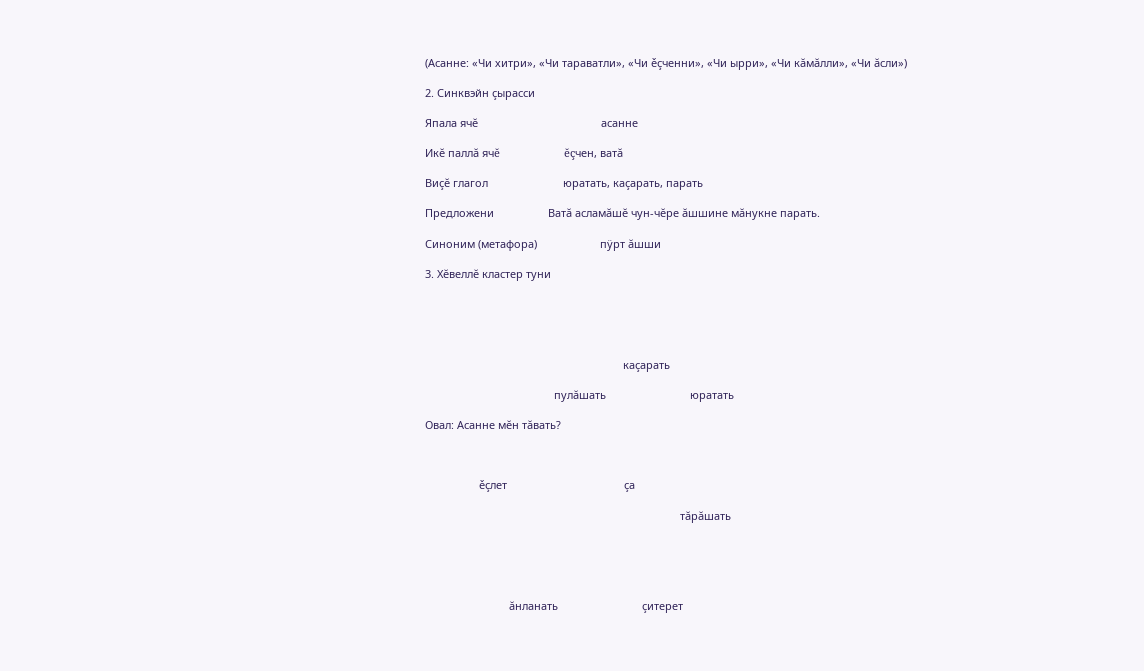(Асанне: «Чи хитри», «Чи тараватли», «Чи ěçченни», «Чи ырри», «Чи кăмăлли», «Чи ăсли»)

2. Синквэйн çырасси

Япала ячĕ                                         асанне

Икĕ паллă ячĕ                                ĕçчен, ватă

Виçĕ глагол                         юратать, каçарать, парать

Предложени                  Ватă асламăшĕ чун-чĕре ăшшине мăнукне парать.

Синоним (метафора)                     пÿрт ăшши

3. Хĕвеллĕ кластер туни





                                                                  каçарать

                                           пулăшать                            юратать

Овал: Асанне мĕн тăвать?



                           ěçлет                                       çа

                                                                                     тăрăшать





                                          ăнланать                            çитерет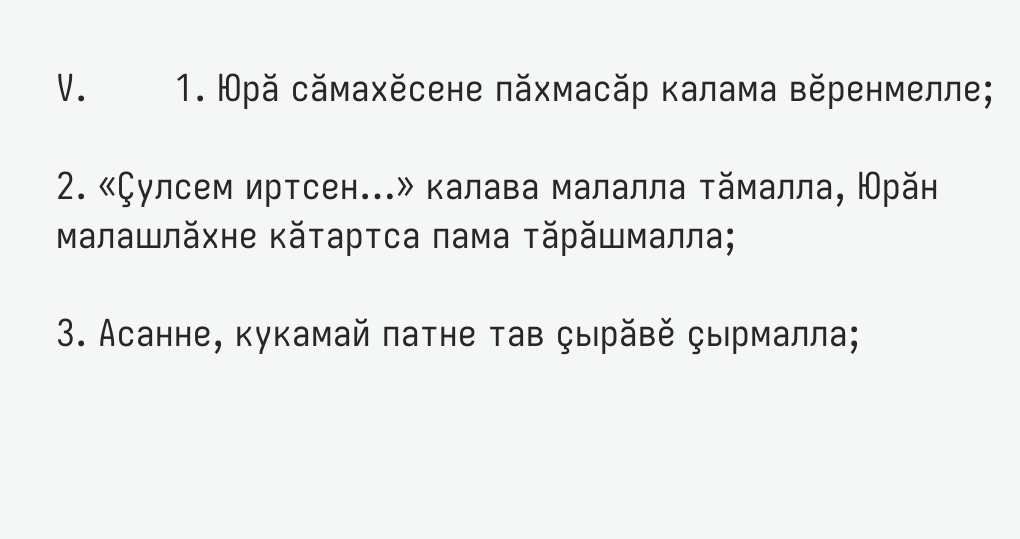V.        1. Юрă сăмахĕсене пăхмасăр калама вĕренмелле;

2. «Çулсем иртсен…» калава малалла тăмалла, Юрăн малашлăхне кăтартса пама тăрăшмалла;

3. Асанне, кукамай патне тав çырăвě çырмалла;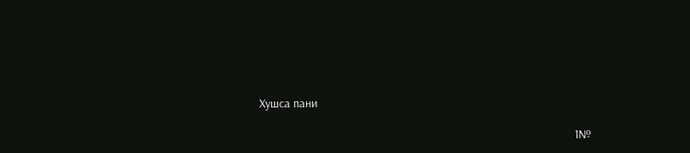Хушса пани

                                                                                                         1№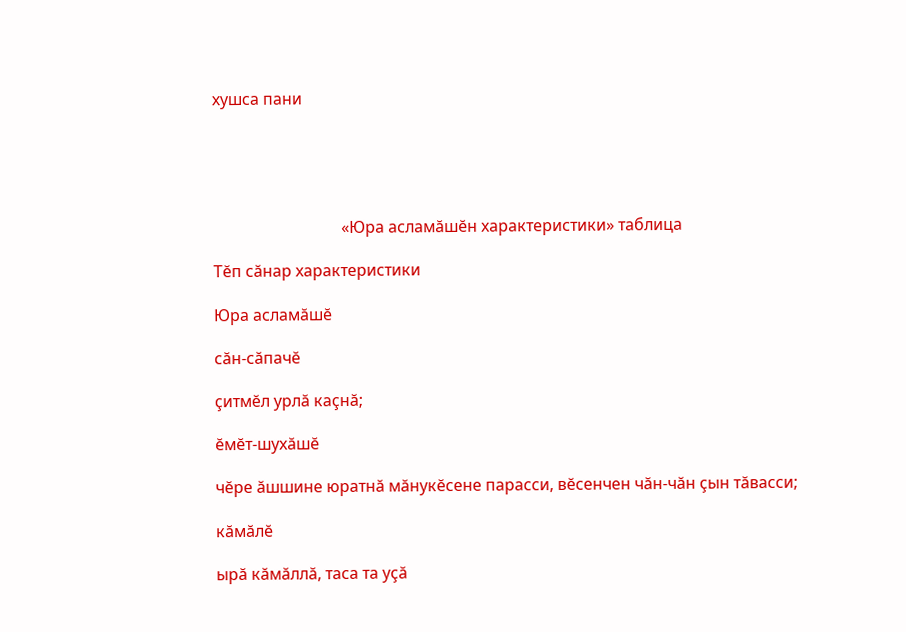хушса пани





                                «Юра асламăшĕн характеристики» таблица

Тĕп сăнар характеристики

Юра асламăшĕ

сăн-сăпачĕ

çитмĕл урлă каçнă;

ĕмĕт-шухăшĕ

чĕре ăшшине юратнă мăнукĕсене парасси, вĕсенчен чăн-чăн çын тăвасси;

кăмăлĕ

ырă кăмăллă, таса та уçă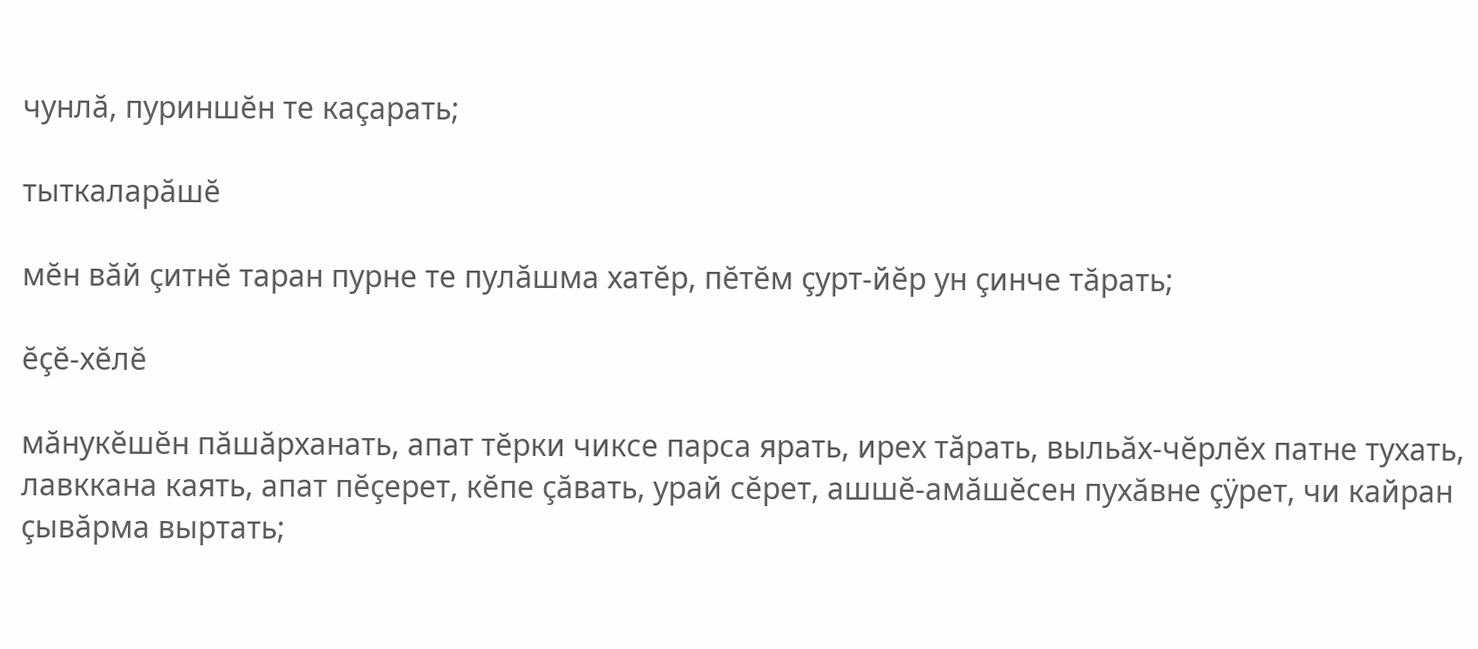чунлă, пуриншĕн те каçарать;

тыткаларăшĕ

мĕн вăй çитнĕ таран пурне те пулăшма хатĕр, пĕтĕм çурт-йĕр ун çинче тăрать;

ĕçĕ-хĕлĕ

мăнукĕшĕн пăшăрханать, апат тĕрки чиксе парса ярать, ирех тăрать, выльăх-чĕрлĕх патне тухать, лавккана каять, апат пĕçерет, кĕпе çăвать, урай сĕрет, ашшĕ-амăшĕсен пухăвне çÿрет, чи кайран çывăрма выртать;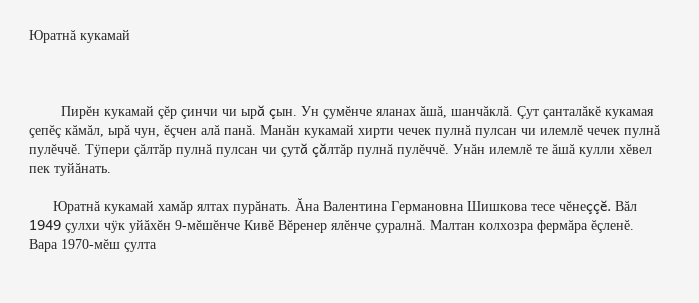Юратнă кукамай



        Пирĕн кукамай çĕр çинчи чи ырă çын. Ун çумĕнче яланах ăшă, шанчăклă. Çут çанталăкĕ кукамая çепĕç кăмăл, ырă чун, ĕçчен алă панă. Манăн кукамай хирти чечек пулнă пулсан чи илемлĕ чечек пулнă пулĕччĕ. Тÿпери çăлтăр пулнă пулсан чи çутă çăлтăр пулнă пулĕччĕ. Унăн илемлĕ те ăшă кулли хĕвел пек туйăнать.

      Юратнă кукамай хамăр ялтах пурăнать. Ăна Валентина Германовна Шишкова тесе чĕнеççĕ. Вăл 1949 çулхи чÿк уйăхĕн 9-мĕшĕнче Кивĕ Вĕренер ялĕнче çуралнă. Малтан колхозра фермăра ĕçленĕ. Вара 1970-мĕш çулта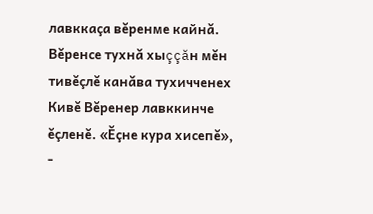лавккаçа вĕренме кайнă. Вĕренсе тухнă хыççăн мĕн тивĕçлĕ канăва тухичченех Кивĕ Вĕренер лавккинче ĕçленĕ. «Ĕçне кура хисепĕ», -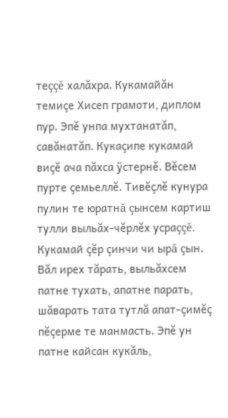теççĕ халăхра. Кукамайăн темиçе Хисеп грамоти, диплом пур. Эпĕ унпа мухтанатăп, савăнатăп. Кукаçипе кукамай виçĕ ача пăхса ÿстернĕ. Вĕсем пурте çемьеллĕ. Тивĕçлĕ кунура пулин те юратнă çынсем картиш тулли выльăх-чĕрлĕх усраççĕ. Кукамай çĕр çинчи чи ырă çын. Вăл ирех тăрать, выльăхсем патне тухать, апатне парать, шăварать тата тутлă апат-çимĕç пĕçерме те манмасть. Эпĕ ун патне кайсан кукăль,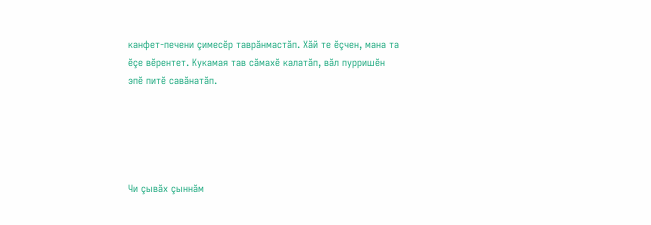канфет-печени çимесĕр таврăнмастăп. Хăй те ĕçчен, мана та ĕçе вĕрентет. Кукамая тав сăмахĕ калатăп, вăл пурришĕн эпĕ питĕ савăнатăп.





Чи çывăх çыннăм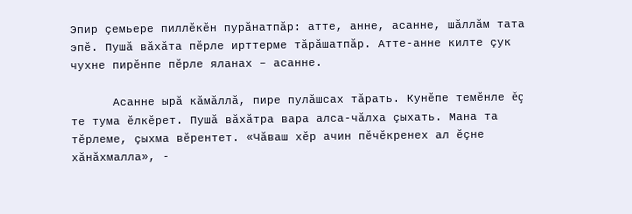Эпир çемьере пиллĕкĕн пурăнатпăр: атте, анне, асанне, шăллăм тата эпĕ. Пушă вăхăта пĕрле ирттерме тăрăшатпăр. Атте-анне килте çук чухне пирĕнпе пĕрле яланах – асанне.

      Асанне ырă кăмăллă, пире пулăшсах тăрать. Кунĕпе темĕнле ĕç те тума ĕлкĕрет. Пушă вăхăтра вара алса-чăлха çыхать. Мана та тĕрлеме, çыхма вĕрентет. «Чăваш хĕр ачин пĕчĕкренех ал ĕçне хăнăхмалла», -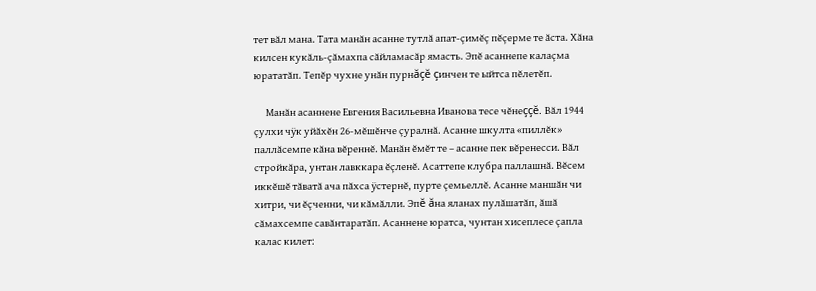тет вăл мана. Тата манăн асанне тутлă апат-çимĕç пĕçерме те ăста. Хăна килсен кукăль-çăмахпа сăйламасăр ямасть. Эпĕ асаннепе калаçма юрататăп. Тепĕр чухне унăн пурнăçĕ çинчен те ыйтса пĕлетĕп.

      Манăн асаннене Евгения Васильевна Иванова тесе чĕнеççĕ. Вăл 1944 çулхи чÿк уйăхĕн 26-мĕшĕнче çуралнă. Асанне шкулта «пиллĕк» паллăсемпе кăна вĕреннĕ. Манăн ĕмĕт те – асанне пек вĕренесси. Вăл стройкăра, унтан лавккара ĕçленĕ. Асаттепе клубра паллашнă. Вĕсем иккĕшĕ тăватă ача пăхса ÿстернĕ, пурте çемьеллĕ. Асанне маншăн чи хитри, чи ĕçченни, чи кăмăлли. Эпĕ ăна яланах пулăшатăп, ăшă сăмахсемпе савăнтаратăп. Асаннене юратса, чунтан хисеплесе çапла калас килет: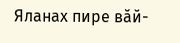Яланах пире вăй-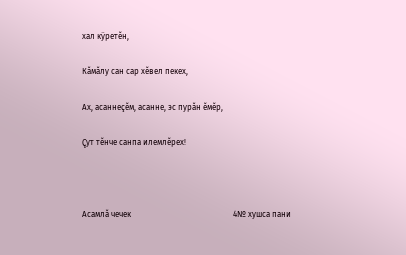хал кÿретĕн,

Кăмăлу сан сар хĕвел пекех,

Ах, асаннеçĕм, асанне, эс пурăн ĕмĕр,

Çут тĕнче санпа илемлĕрех!



Асамлă чечек                                                   4№ хушса пани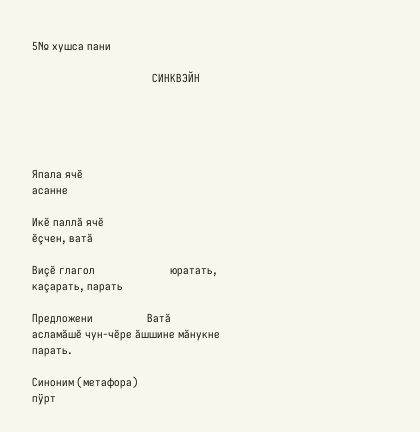5№ хушса пани

                                        СИНКВЭЙН





Япала ячĕ                                         асанне

Икĕ паллă ячĕ                                ĕçчен, ватă

Виçĕ глагол                         юратать, каçарать, парать

Предложени                  Ватă асламăшĕ чун-чĕре ăшшине мăнукне парать.

Синоним (метафора)                     пÿрт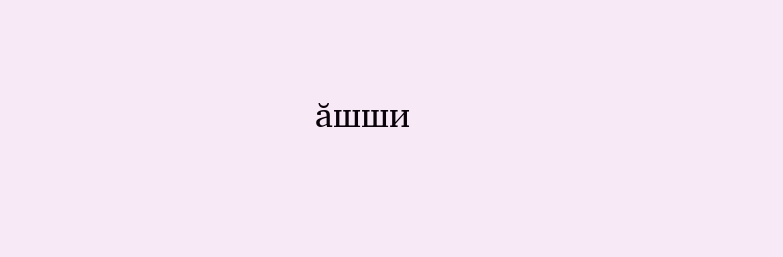ăшши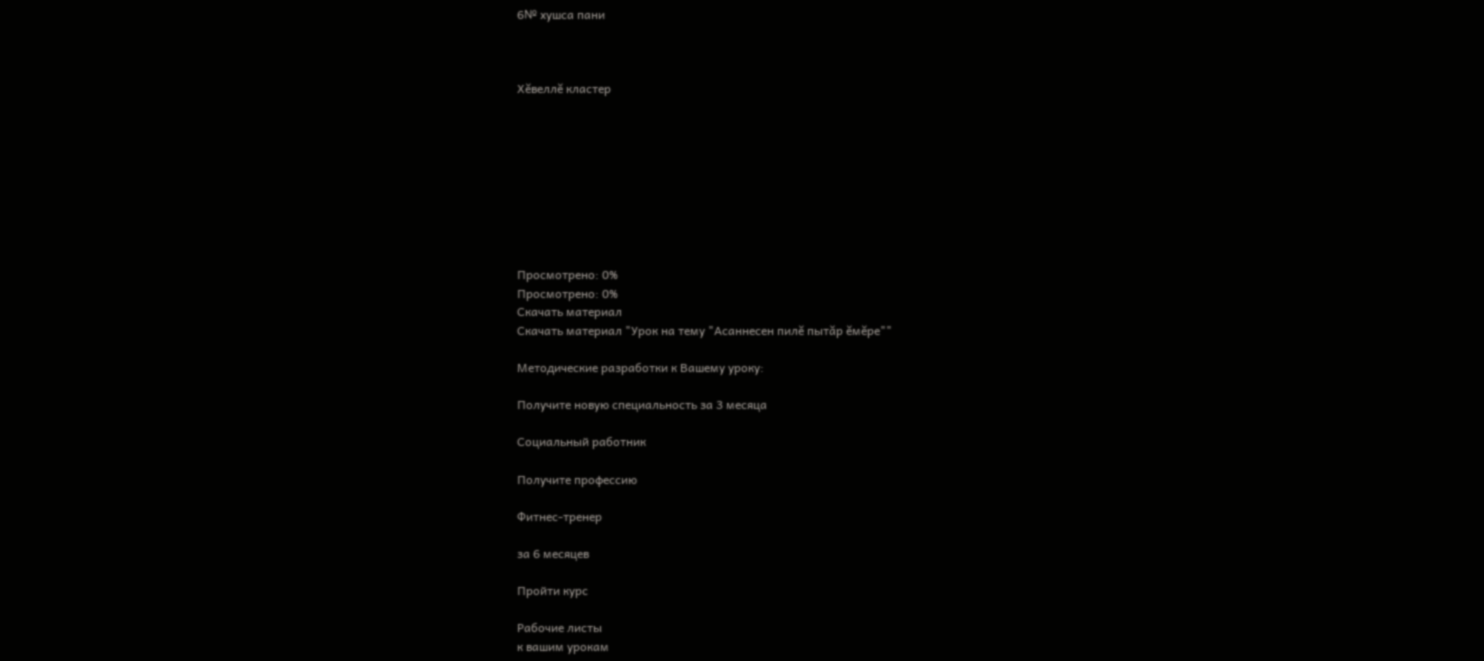6№ хушса пани



Хĕвеллĕ кластер









Просмотрено: 0%
Просмотрено: 0%
Скачать материал
Скачать материал "Урок на тему "Асаннесен пилĕ пытăр ĕмĕре""

Методические разработки к Вашему уроку:

Получите новую специальность за 3 месяца

Социальный работник

Получите профессию

Фитнес-тренер

за 6 месяцев

Пройти курс

Рабочие листы
к вашим урокам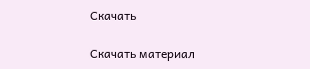Скачать

Скачать материал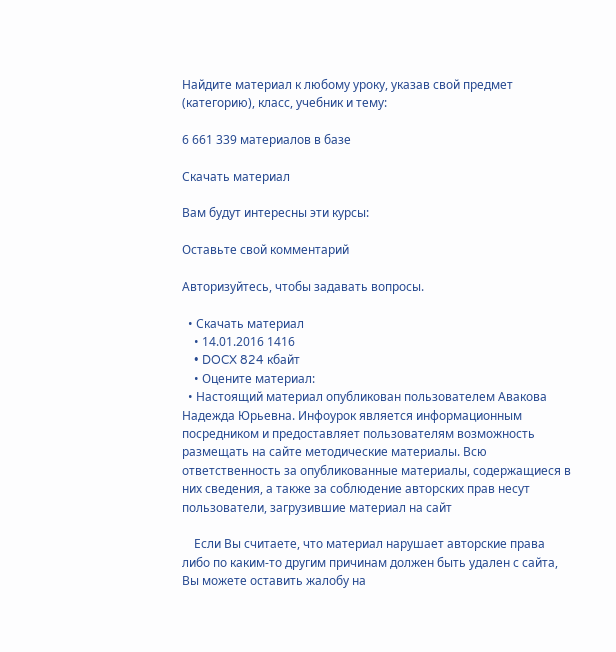Найдите материал к любому уроку, указав свой предмет (категорию), класс, учебник и тему:

6 661 339 материалов в базе

Скачать материал

Вам будут интересны эти курсы:

Оставьте свой комментарий

Авторизуйтесь, чтобы задавать вопросы.

  • Скачать материал
    • 14.01.2016 1416
    • DOCX 824 кбайт
    • Оцените материал:
  • Настоящий материал опубликован пользователем Авакова Надежда Юрьевна. Инфоурок является информационным посредником и предоставляет пользователям возможность размещать на сайте методические материалы. Всю ответственность за опубликованные материалы, содержащиеся в них сведения, а также за соблюдение авторских прав несут пользователи, загрузившие материал на сайт

    Если Вы считаете, что материал нарушает авторские права либо по каким-то другим причинам должен быть удален с сайта, Вы можете оставить жалобу на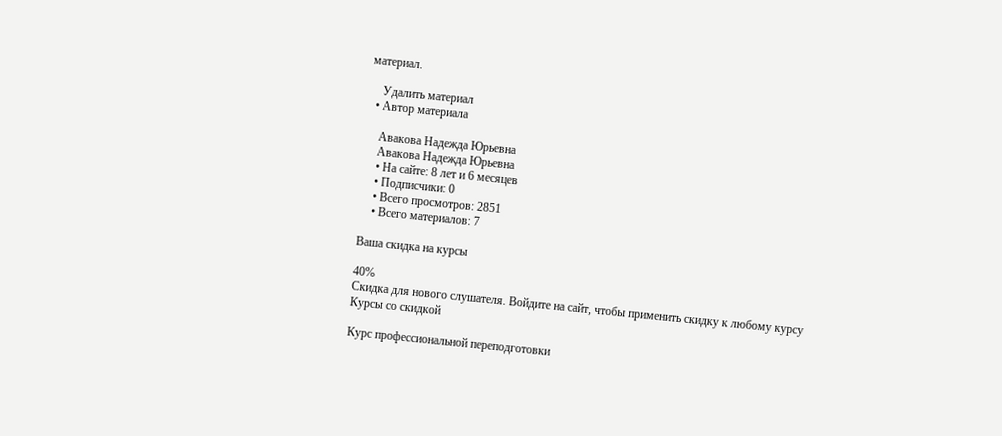материал.

    Удалить материал
  • Автор материала

    Авакова Надежда Юрьевна
    Авакова Надежда Юрьевна
    • На сайте: 8 лет и 6 месяцев
    • Подписчики: 0
    • Всего просмотров: 2851
    • Всего материалов: 7

Ваша скидка на курсы

40%
Скидка для нового слушателя. Войдите на сайт, чтобы применить скидку к любому курсу
Курсы со скидкой

Курс профессиональной переподготовки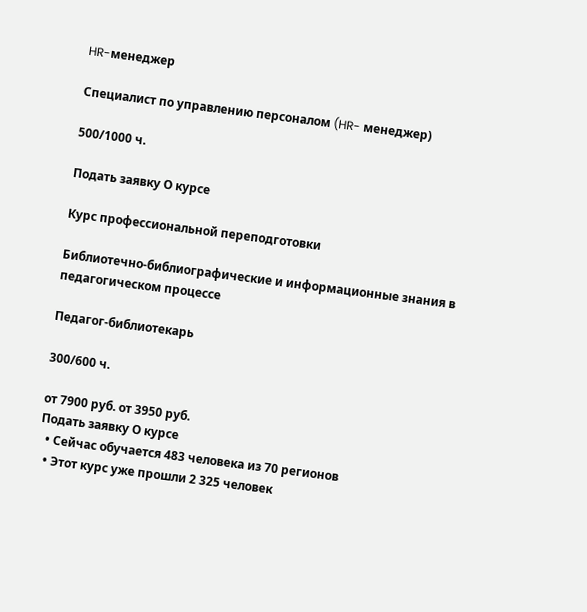HR-менеджер

Специалист по управлению персоналом (HR- менеджер)

500/1000 ч.

Подать заявку О курсе

Курс профессиональной переподготовки

Библиотечно-библиографические и информационные знания в педагогическом процессе

Педагог-библиотекарь

300/600 ч.

от 7900 руб. от 3950 руб.
Подать заявку О курсе
  • Сейчас обучается 483 человека из 70 регионов
  • Этот курс уже прошли 2 325 человек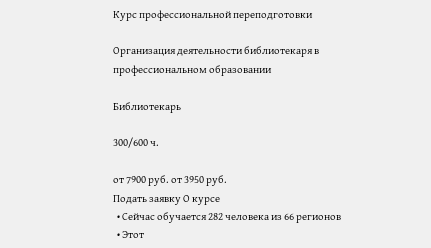Курс профессиональной переподготовки

Организация деятельности библиотекаря в профессиональном образовании

Библиотекарь

300/600 ч.

от 7900 руб. от 3950 руб.
Подать заявку О курсе
  • Сейчас обучается 282 человека из 66 регионов
  • Этот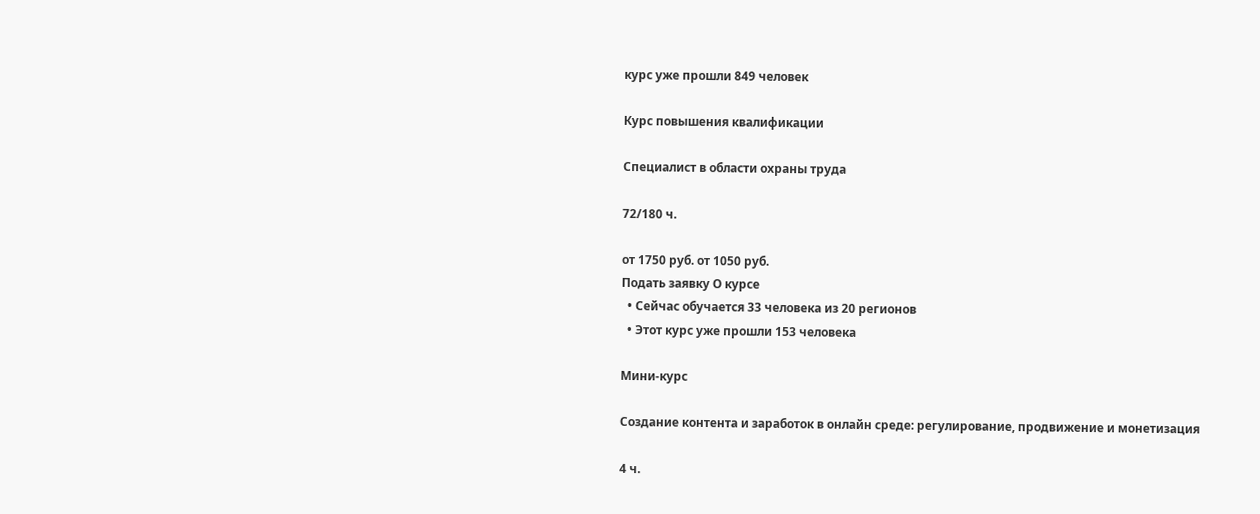курс уже прошли 849 человек

Курс повышения квалификации

Специалист в области охраны труда

72/180 ч.

от 1750 руб. от 1050 руб.
Подать заявку О курсе
  • Сейчас обучается 33 человека из 20 регионов
  • Этот курс уже прошли 153 человека

Мини-курс

Создание контента и заработок в онлайн среде: регулирование, продвижение и монетизация

4 ч.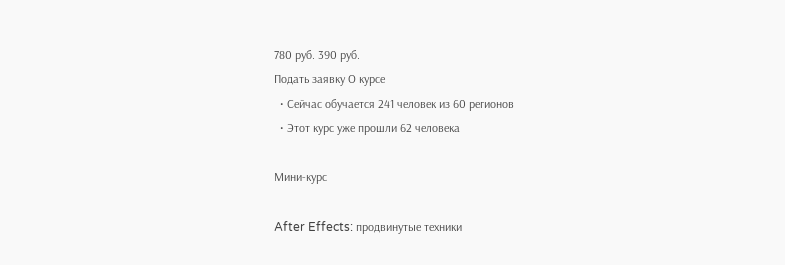780 руб. 390 руб.
Подать заявку О курсе
  • Сейчас обучается 241 человек из 60 регионов
  • Этот курс уже прошли 62 человека

Мини-курс

After Effects: продвинутые техники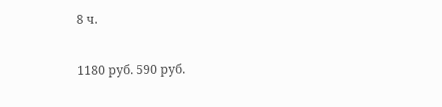8 ч.

1180 руб. 590 руб.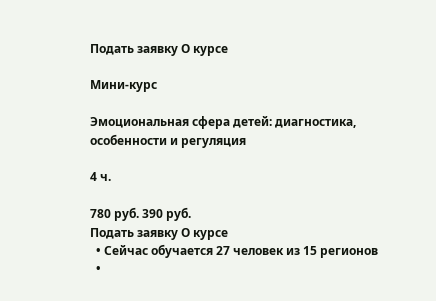Подать заявку О курсе

Мини-курс

Эмоциональная сфера детей: диагностика, особенности и регуляция

4 ч.

780 руб. 390 руб.
Подать заявку О курсе
  • Сейчас обучается 27 человек из 15 регионов
  •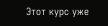Этот курс уже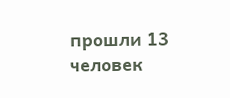прошли 13 человек